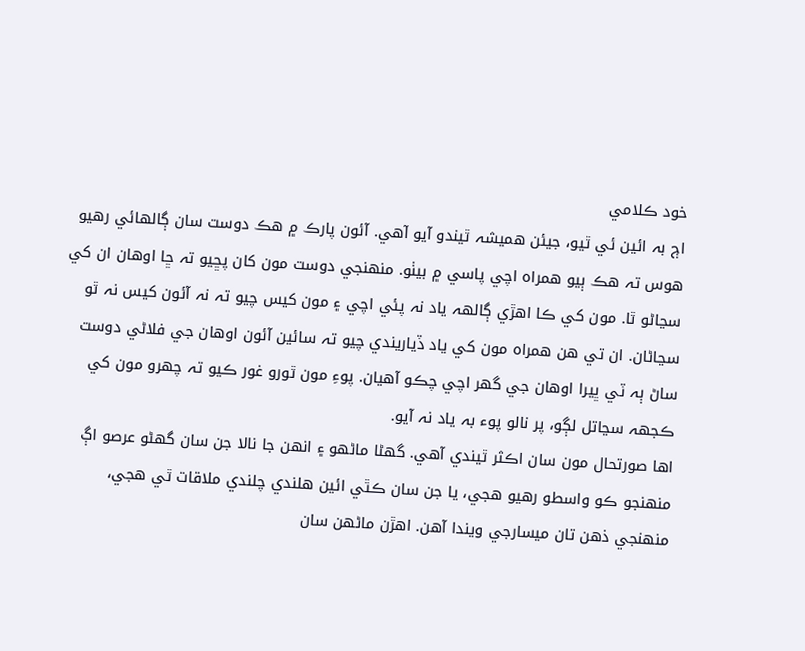خود ڪلامي
اڄ بہ ائين ئي ٿيو، جيئن هميشہ ٿيندو آيو آهي. آئون پارڪ ۾ هڪ دوست سان ڳالھائي رهيو هوس تہ هڪ ٻيو همراه اچي پاسي ۾ بيٺو. منھنجي دوست مون کان پڇيو تہ ڇا اوهان ان کي سڃاڻو ٿا. مون کي ڪا اهڙي ڳالھہ ياد نہ پئي اچي ۽ مون کيس چيو تہ نہ آئون کيس نہ ٿو سڃاڻان. ان تي هن همراه مون کي ياد ڏياريندي چيو تہ سائين آئون اوهان جي فلاڻي دوست ساڻ ٻہ ٽي ڀيرا اوهان جي گهر اچي چڪو آهيان. پوءِ مون ٿورو غور ڪيو تہ چھرو مون کي ڪجهہ سڃاتل لڳو، پر نالو پوء بہ ياد نہ آيو.
اها صورتحال مون سان اڪثر ٿيندي آهي. گهڻا ماڻھو ۽ انھن جا نالا جن سان گهڻو عرصو اڳ منھنجو ڪو واسطو رهيو هجي، يا جن سان ڪٿي ائين هلندي چلندي ملاقات ٿي هجي، منھنجي ذهن تان ميسارجي ويندا آهن. اهڙن ماڻھن سان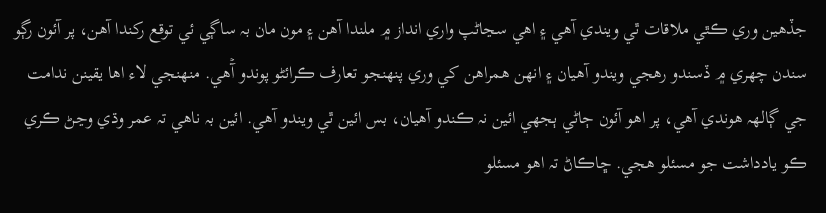جڏهين وري ڪٿي ملاقات ٿي ويندي آهي ۽ اهي سڃاڻپ واري انداز ۾ ملندا آهن ۽ مون مان بہ ساڳي ئي توقع رکندا آهن، پر آئون رڳو سندن چھري ۾ ڏسندو رهجي ويندو آهيان ۽ انھن همراهن کي وري پنھنجو تعارف ڪرائڻو پوندو آۡهي. منھنجي لاء اها يقينن ندامت جي ڳالھہ هوندي آهي، پر اهو آئون ڄاڻي ٻجهي ائين نہ ڪندو آهيان، بس ائين ٿي ويندو آهي. ائين بہ ناهي تہ عمر وڌي وڃڻ ڪري ڪو يادداشت جو مسئلو هجي. ڇاڪاڻ تہ اهو مسئلو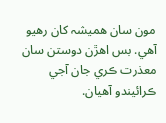مون سان هميشہ کان رهيو آهي. بس اهڙن دوستن سان معذرت ڪري جان آجي ڪرائيندو آهيان.